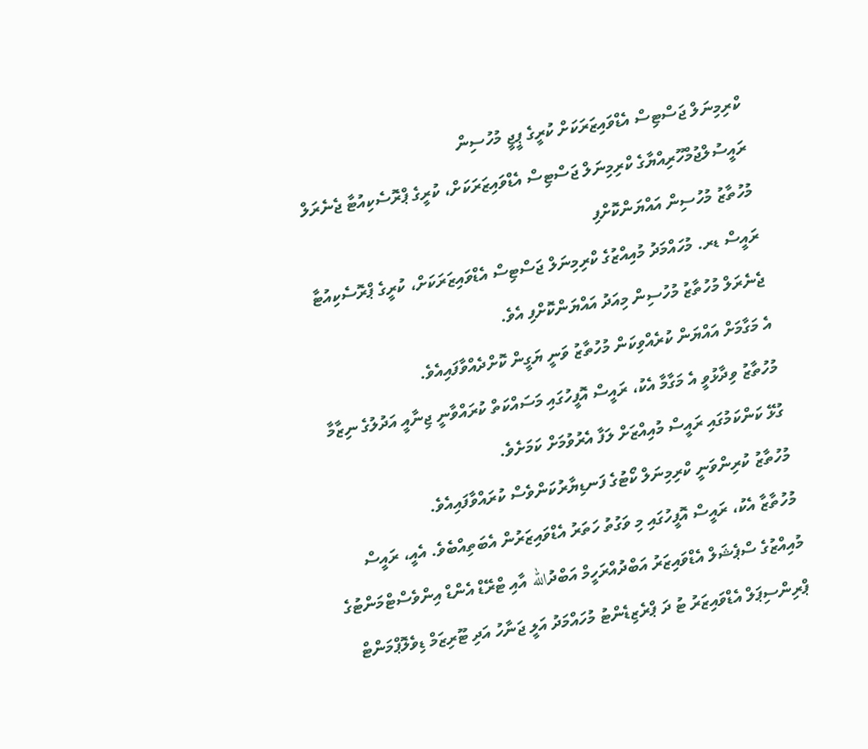ކްރިމިނަލް ޖަސްޓިސް އެޑްވައިޒަރަކަށް ކުރީގެ ޕީޖީ މުހުސިން
ރައީސުލްޖުމްހޫރިއްޔާގެ ކްރިމިނަލް ޖަސްޓިސް އެޑްވައިޒަރަކަށް، ކުރީގެ ޕްރޮސެކިއުޓާ ޖެނެރަލް މުހުތާޒު މުހުސިން އައްޔަންކޮށްފި
ރައީސް ޑރ. މުހައްމަދު މުއިއްޒުގެ ކްރިމިނަލް ޖަސްޓިސް އެޑްވައިޒަރަކަށް، ކުރީގެ ޕްރޮސެކިއުޓާ ޖެނެރަލް މުހުތާޒު މުހުސިން މިއަދު އައްޔަންކޮށްފި އެވެ.
އެ މަގާމަށް އައްޔަން ކުރެއްވިކަން މުހުތާޒު ވަނީ ޔަގީން ކޮށްދެއްވާފައިއެވެ.
މުހުތާޒު ވިދާޅުވީ އެ މަގާމާ އެކު، ރައީސް އޮފީހުގައި މަސައްކަތް ކުރައްވާނީ ޖިނާއީ އަދުލުގެ ނިޒާމާ ގުޅޭ ކަންކަމުގައި ރައީސް މުއިއްޒަށް ލަފާ އެރުވުމަށް ކަމަށެވެ.
މުހުތާޒު ކުރިންވަނީ ކްރިމިނަލް ކޯޓުގެ ފަނޑިޔާރުކަންވެސް ކުރައްވާފައިއެވެ.
މުހުތާޒާ އެކު، ރައީސް އޮފީހުގައި މި ވަގުތު ހަތަރު އެޑްވައިޒަރުން އެބަތިއްބެވެ. އެއީ، ރައީސް މުއިއްޒުގެ ސްޕެޝަލް އެޑްވައިޒަރު އަބްދުއްރަހީމް އަބްދުالله އާއި ޓްރޭޑް އެންޑް އިންވެސްޓްމަންޓުގެ ޕްރިންސިޕަލް އެޑްވައިޒަރު ޓު ދަ ޕްރެޒިޑެންޓު މުހައްމަދު އަލީ ޖަނާހު އަދި ޓޫރިޒަމް ޑިވެލޮޕްމަންޓް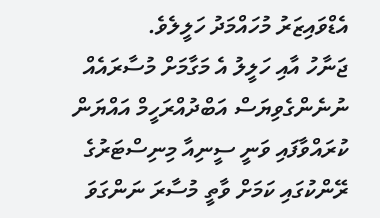އެޑްވައިޒަރު މުހައްމަދު ހަލީލެވެ.
ޖަނާހު އާއި ހަލީލު އެ މަގާމަށް މުސާރައެއް ނުނެންގެވިޔަސް އަބްދުއްރަހީމް އައްޔަން ކުރައްވާފައި ވަނީ ސީނިއާ މިނިސްޓަރުގެ ރޭންކުގައި ކަމަށް ވާތީ މުސާރަ ނަންގަވަ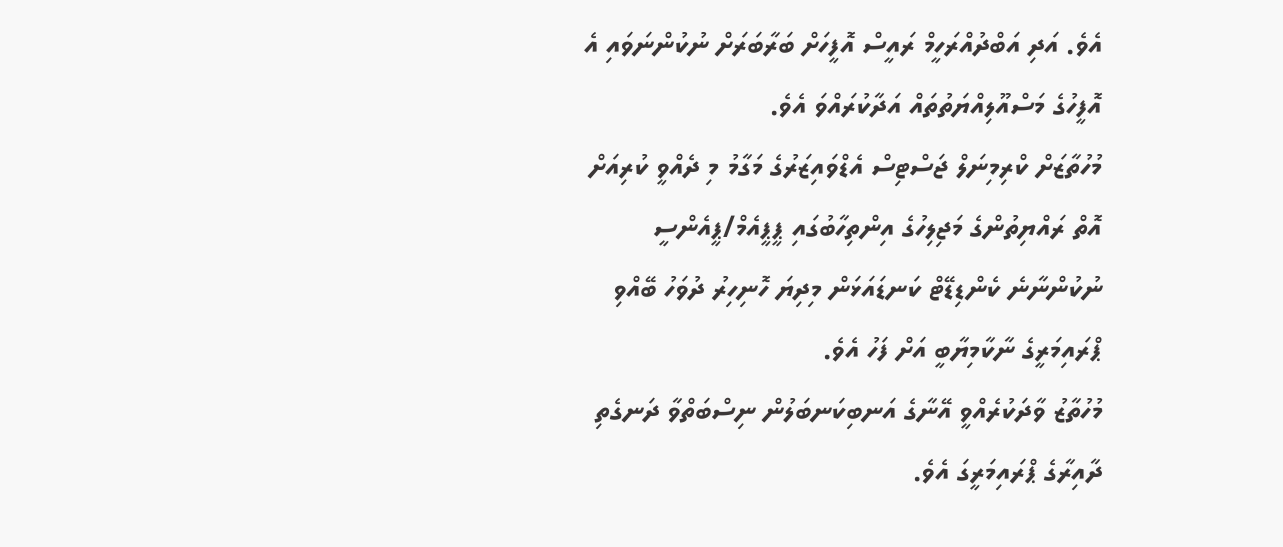އެވެ. އަދި އަބްދުއްރަހީމް ރައީސް އޮފީހަށް ބަރާބަރަށް ނުކުންނަވައި އެ އޮފީހުގެ މަސްއޫލިއްޔަތުތައް އަދާކުރައްވަ އެވެ.
މުހުތާޒަށް ކްރިމިނަލް ޖަސްޓިސް އެޑްވައިޒަރުގެ މަގާމު މި ދެއްވީ ކުރިއަށް އޮތް ރައްޔިތުންގެ މަޖިލިހުގެ އިންތިހާބުގައި ޕީޕީއެމް/ޕީއެންސީ ނުކުންނާނެ ކެންޑިޑޭޓް ކަނޑައަޅަން މިދިޔަ ހޮނިހިރު ދުވަހު ބޭއްވި ޕްރައިމަރީގެ ނާކާމިޔާބީ އަށް ފަހު އެވެ.
މުހުތާޒު ވާދަކުރެއްވީ އޭނާގެ އަނބިކަނބަލުން ނިސްބަތްވާ ދަނގެތި ދާއިރާގެ ޕްރައިމަރީގަ އެވެ.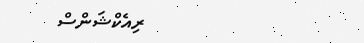ރިއެކްޝަންސް